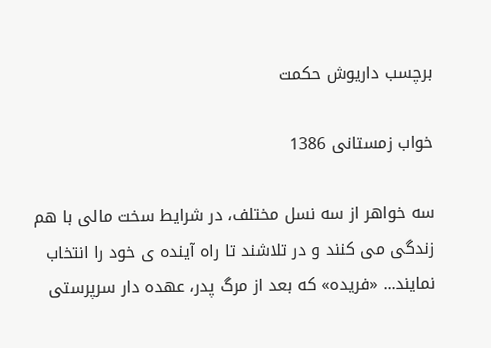برچسب داریوش حکمت

خواب زمستانی 1386

سه خواهر از سه نسل مختلف، در شرایط سخت مالی با هم زندگی می کنند و در تلاشند تا راه آینده ی خود را انتخاب نمایند... «فریده» که بعد از مرگ پدر، عهده دار سرپرستی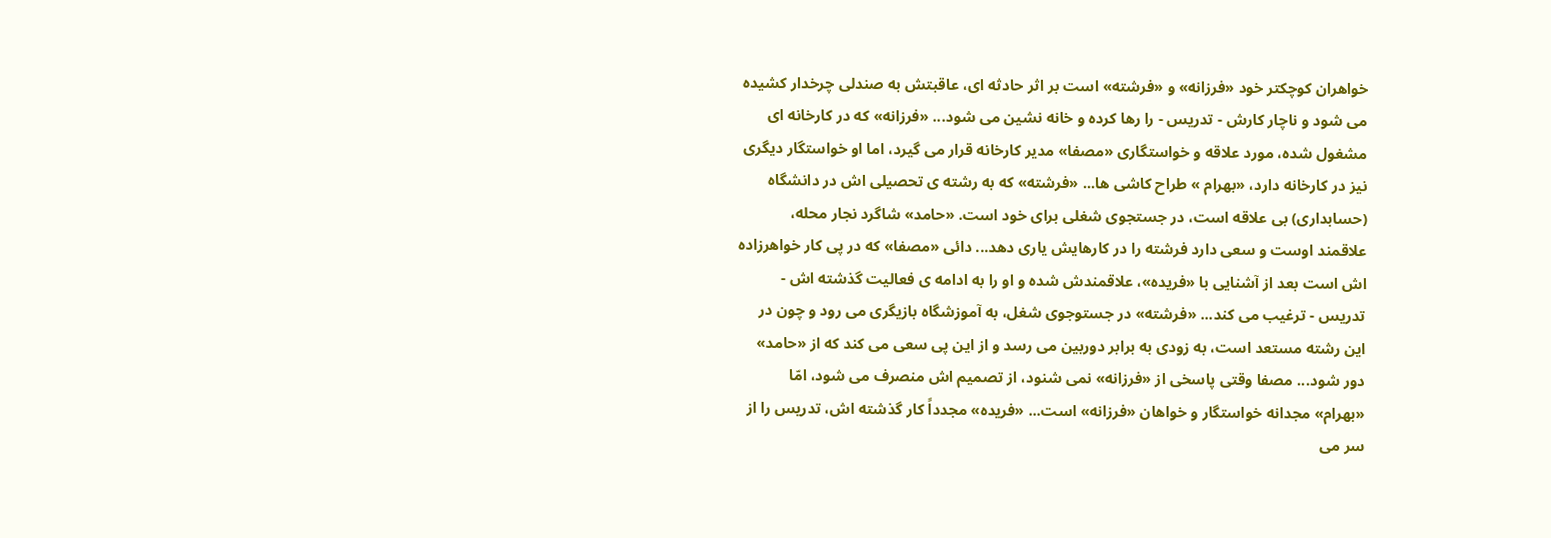خواهران کوچکتر خود «فرزانه» و «فرشته» است بر اثر حادثه ای، عاقبتش به صندلی چرخدار کشیده می شود و ناچار کارش - تدریس - را رها کرده و خانه نشین می شود... «فرزانه» که در کارخانه ای مشغول شده، مورد علاقه و خواستگاری «مصفا» مدیر کارخانه قرار می گیرد، اما او خواستگار دیگری نیز در کارخانه دارد، «بهرام » طراح کاشی ها... «فرشته» که به رشته ی تحصیلی اش در دانشگاه (حسابداری) بی علاقه است، در جستجوی شغلی برای خود است. «حامد» شاگرد نجار محله، علاقمند اوست و سعی دارد فرشته را در کارهایش یاری دهد... دائی «مصفا» که در پی کار خواهرزاده اش است بعد از آشنایی با «فریده»، علاقمندش شده و او را به ادامه ی فعالیت گذشته اش - تدریس - ترغیب می کند... «فرشته» در جستوجوی شغل، به آموزشگاه بازیگری می رود و چون در این رشته مستعد است، به زودی به برابر دوربین می رسد و از این پی سعی می کند که از «حامد» دور شود... مصفا وقتی پاسخی از «فرزانه» نمی شنود، از تصمیم اش منصرف می شود، امّا «بهرام» مجدانه خواستگار و خواهان «فرزانه» است... «فریده» مجدداً کار گذشته اش، تدریس را از سر می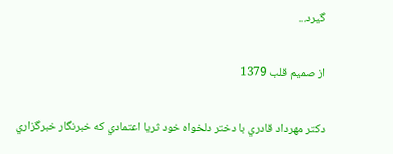گیرد...

از صمیم قلب 1379

دكتر مهرداد قادري با دختر دلخواه خود ثريا اعتمادي كه خبرنگار خبرگزاري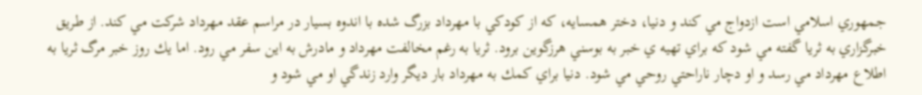جمهوري اسلامي است ازدواج مي كند و دنيا، دختر همسايه، كه از كودكي با مهرداد بزرگ شده با اندوه بسيار در مراسم عقد مهرداد شركت مي كند. از طريق خبرگزاري به ثريا گفته مي شود كه براي تهيه ي خبر به بوسني هرزگوين برود. ثريا به رغم مخالفت مهرداد و مادرش به اين سفر مي رود. اما يك روز خبر مرگ ثريا به اطلاع مهرداد مي رسد و او دچار ناراحتي روحي مي شود. دنيا براي كمك به مهرداد بار ديگر وارد زندگي او مي شود و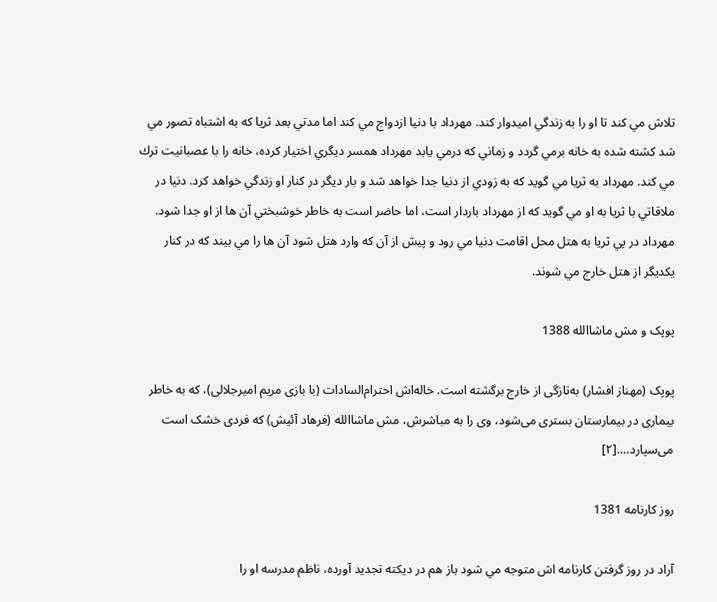تلاش مي كند تا او را به زندگي اميدوار كند. مهرداد با دنيا ازدواج مي كند اما مدتي بعد ثريا كه به اشتباه تصور مي شد كشته شده به خانه برمي گردد و زماني كه درمي يابد مهرداد همسر ديگري اختيار كرده، خانه را با عصبانيت ترك مي كند. مهرداد به ثريا مي گويد كه به زودي از دنيا جدا خواهد شد و بار ديگر در كنار او زندگي خواهد كرد. دنيا در ملاقاتي با ثريا به او مي گويد كه از مهرداد باردار است، اما حاضر است به خاطر خوشبختي آن ها از او جدا شود. مهرداد در پي ثريا به هتل محل اقامت دنيا مي رود و پيش از آن كه وارد هتل شود آن ها را مي بيند كه در كنار يكديگر از هتل خارج مي شوند.

پوپک و مش ماشاالله 1388

پوپک (مهناز افشار) به‌تازگی از خارج برگشته است. خاله‌اش احترام‌السادات (با بازی مریم امیرجلالی)، که به خاطر بیماری در بیمارستان بستری می‌شود، وی را به مباشرش، مش ماشاالله (فرهاد آئیش) که فردی خشک است می‌سپارد….[۲]

روز کارنامه 1381

آراد در روز گرفتن كارنامه اش متوجه مي شود باز هم در ديكته تجديد آورده، ناظم مدرسه او را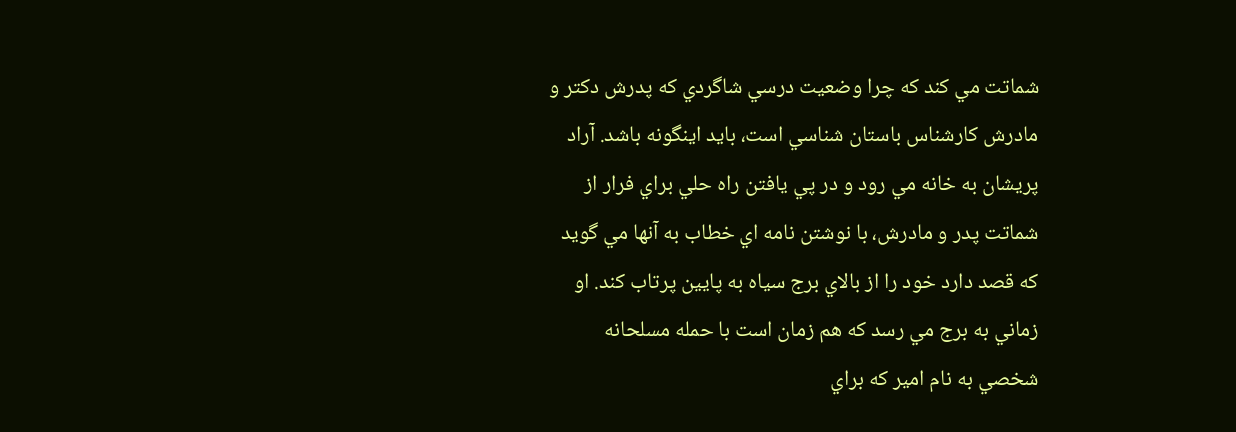شماتت مي كند كه چرا وضعيت درسي شاگردي كه پدرش دكتر و مادرش كارشناس باستان شناسي است، بايد اينگونه باشد. آراد پريشان به خانه مي رود و در پي يافتن راه حلي براي فرار از شماتت پدر و مادرش، با نوشتن نامه اي خطاب به آنها مي گويد كه قصد دارد خود را از بالاي برج سياه به پايين پرتاب كند. او زماني به برج مي رسد كه هم زمان است با حمله مسلحانه شخصي به نام امير كه براي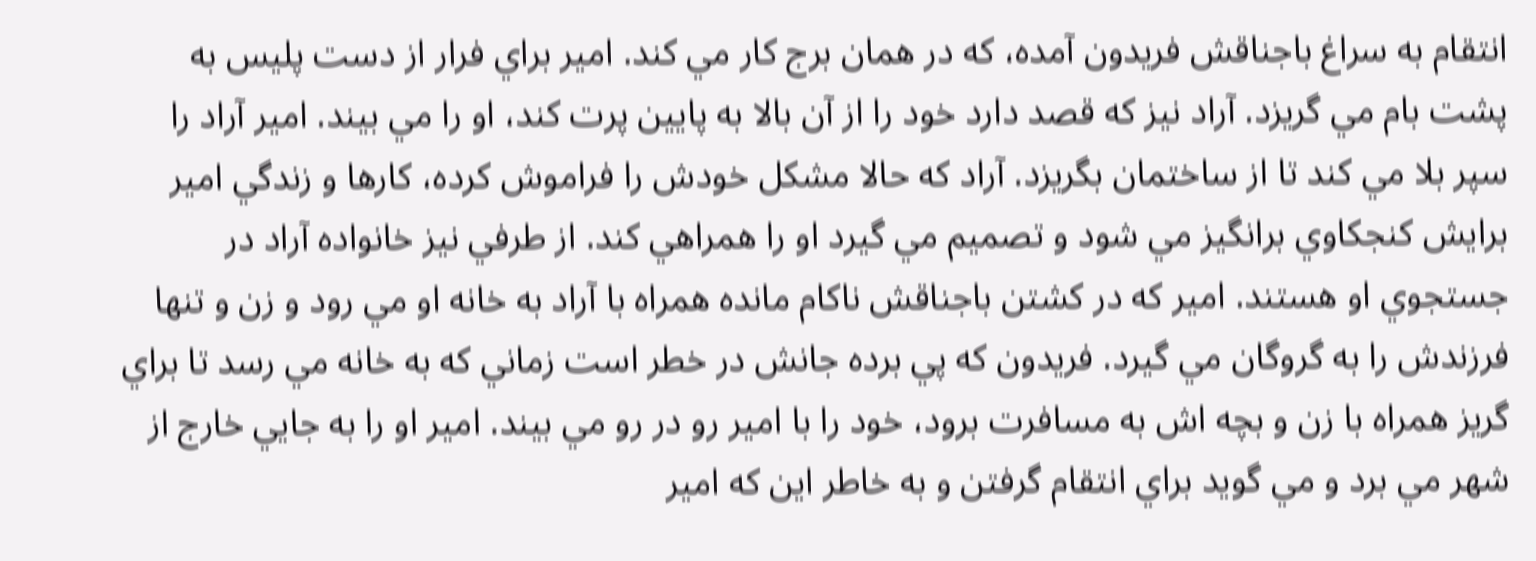انتقام به سراغ باجناقش فريدون آمده، كه در همان برج كار مي كند. امير براي فرار از دست پليس به پشت بام مي گريزد. آراد نيز كه قصد دارد خود را از آن بالا به پايين پرت كند، او را مي بيند. امير آراد را سپر بلا مي كند تا از ساختمان بگريزد. آراد كه حالا مشكل خودش را فراموش كرده، كارها و زندگي امير برايش كنجكاوي برانگيز مي شود و تصميم مي گيرد او را همراهي كند. از طرفي نيز خانواده آراد در جستجوي او هستند. امير كه در كشتن باجناقش ناكام مانده همراه با آراد به خانه او مي رود و زن و تنها فرزندش را به گروگان مي گيرد. فريدون كه پي برده جانش در خطر است زماني كه به خانه مي رسد تا براي گريز همراه با زن و بچه اش به مسافرت برود، خود را با امير رو در رو مي بيند. امير او را به جايي خارج از شهر مي برد و مي گويد براي انتقام گرفتن و به خاطر اين كه امير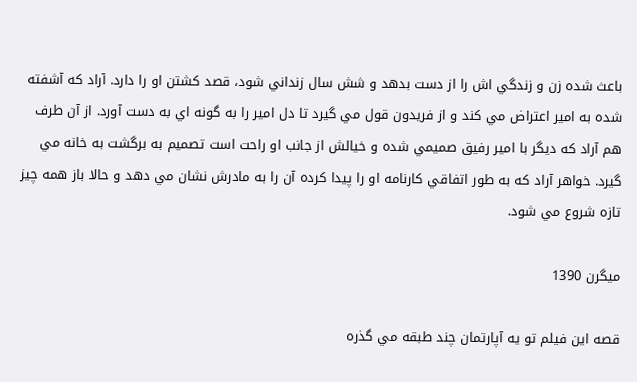باعث شده زن و زندگي اش را از دست بدهد و شش سال زنداني شود، قصد كشتن او را دارد. آراد كه آشفته شده به امير اعتراض مي كند و از فريدون قول مي گيرد تا دل امير را به گونه اي به دست آورد. از آن طرف هم آراد كه ديگر با امير رفيق صميمي شده و خيالش از جانب او راحت است تصميم به برگشت به خانه مي گيرد. خواهر آراد كه به طور اتفاقي كارنامه او را پيدا كرده آن را به مادرش نشان مي دهد و حالا باز همه چيز تازه شروع مي شود.

میگرن 1390

قصه اين فيلم تو يه آپارتمان چند طبقه مي گذره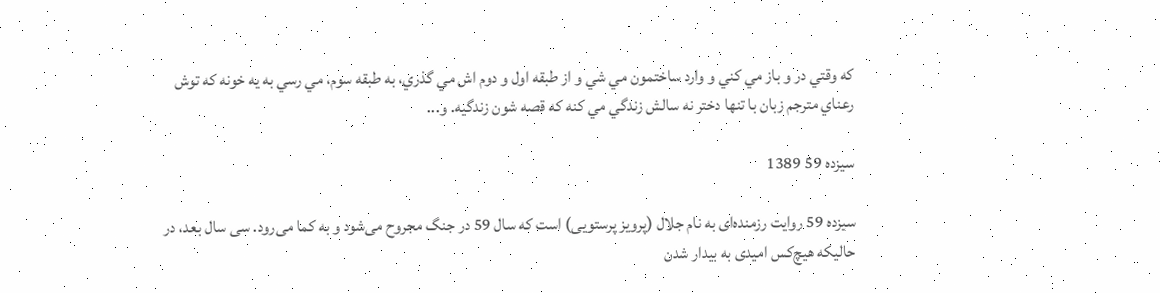كه وقتي در و باز مي كني و وارد ساختمون مي شي و از طبقه اول و دوم اش مي گذري، به طبقه سوم، مي رسي به يه خونه كه توش رعناي مترجم زبان با تنها دختر نه سالش زندگي مي كنه كه قصه شون زندگيه. و...

سیزده 59 1389

سیزده 59 روایت رزمنده‌ای به نام جلال (پرویز پرستویی) است که سال 59 در جنگ مجروح می‌شود و به کما می‌رود. سی سال بعد، در حالیکه هیچ‌کس امیدی به بیدار شدن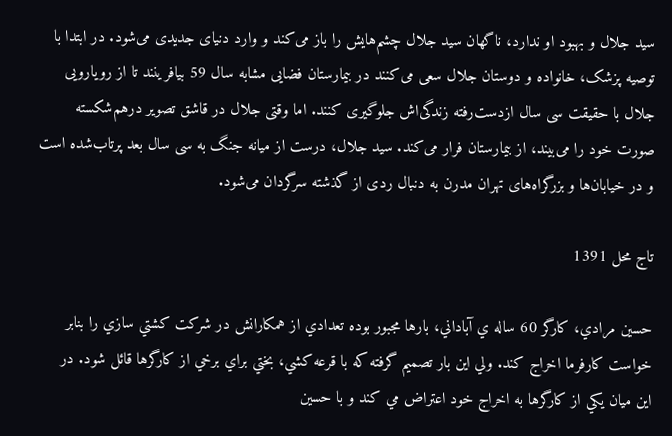سید جلال و بهبود او ندارد، ناگهان سید جلال چشم‌هایش را باز می‌کند و وارد دنیای جدیدی می‌شود. در ابتدا با توصیه پزشک، خانواده و دوستان جلال سعی می‌کنند در بیمارستان فضایی مشابه سال 59 بیافرینند تا از رویارویی جلال با حقیقت سی سال ازدست‌رفته زندگی‌اش جلوگیری کنند. اما وقتی جلال در قاشق تصویر درهم‌شکسته صورت خود را می‌بیند، از بیمارستان فرار می‌کند. سید جلال، درست از میانه جنگ به سی سال بعد پرتاب‌شده است و در خیابان‌ها و بزرگراه‌های تهران مدرن به دنبال ردی از گذشته سرگردان می‌شود.

تاج محل 1391

حسين مرادي، کارگر 60 ساله ي آباداني، بارها مجبور بوده تعدادي از همکارانش در شرکت کشتي سازي را بنابر خواست کارفرما اخراج کند. ولي اين بار تصميم گرفته که با قرعه کشي، بختي براي برخي از کارگرها قائل شود. در اين ميان يکي از کارگرها به اخراج خود اعتراض مي کند و با حسين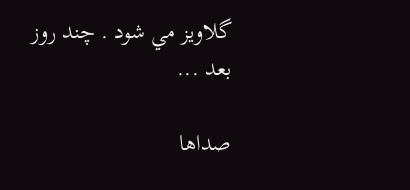گلاويز مي شود . چند روز بعد ...

صداها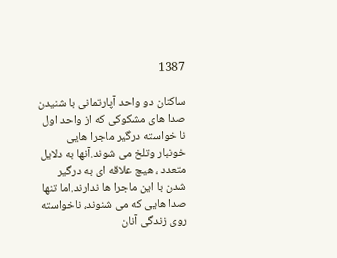1387

ساکنان دو واحد آپارتمانی با شنیدن صدا های مشکوکی که از واحد اول نا خواسته درگیر ماجرا هایی خونبار وتلخ می شوند.آنها به دلایل متعدد ، هیچ علاقه ای به درگیر شدن با این ماجرا ها ندارند.اما تنها صدا هایی که می شنوند، ناخواسته روی زندگی آنان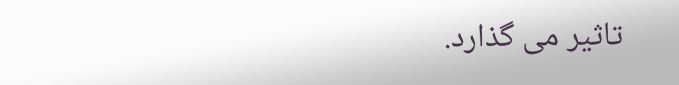تاثیر می گذارد.